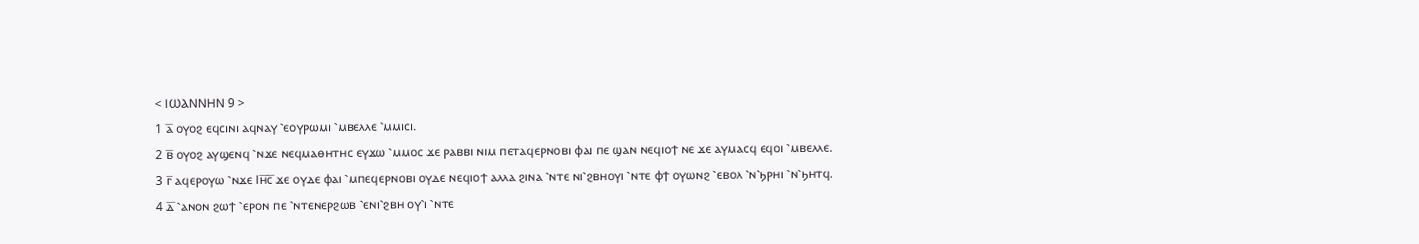< ⲒⲰⲀⲚⲚⲎⲚ 9 >
1 ⲁ̅ ⲟⲩⲟϩ ⲉϥⲥⲓⲛⲓ ⲁϥⲛⲁⲩ ⳿ⲉⲟⲩⲣⲱⲙⲓ ⳿ⲙⲃⲉⲗⲗⲉ ⳿ⲙⲙⲓⲥⲓ.
2 ⲃ̅ ⲟⲩⲟϩ ⲁⲩϣⲉⲛϥ ⳿ⲛϫⲉ ⲛⲉϥⲙⲁⲑⲏⲧⲏⲥ ⲉⲩϫⲱ ⳿ⲙⲙⲟⲥ ϫⲉ ⲣⲁⲃⲃⲓ ⲛⲓⲙ ⲡⲉⲧⲁϥⲉⲣⲛⲟⲃⲓ ⲫⲁⲓ ⲡⲉ ϣⲁⲛ ⲛⲉϥⲓⲟϯ ⲛⲉ ϫⲉ ⲁⲩⲙⲁⲥϥ ⲉϥⲟⲓ ⳿ⲙⲃⲉⲗⲗⲉ.
3 ⲅ̅ ⲁϥⲉⲣⲟⲩⲱ ⳿ⲛϫⲉ Ⲓⲏ̅ⲥ̅ ϫⲉ ⲟⲩⲇⲉ ⲫⲁⲓ ⳿ⲙⲡⲉϥⲉⲣⲛⲟⲃⲓ ⲟⲩⲇⲉ ⲛⲉϥⲓⲟϯ ⲁⲗⲗⲁ ϩⲓⲛⲁ ⳿ⲛⲧⲉ ⲛⲓ⳿ϩⲃⲏⲟⲩⲓ ⳿ⲛⲧⲉ ⲫϯ ⲟⲩⲱⲛϩ ⳿ⲉⲃⲟⲗ ⳿ⲛ⳿ϧⲣⲏⲓ ⳿ⲛ⳿ϧⲏⲧϥ.
4 ⲇ̅ ⳿ⲁⲛⲟⲛ ϩⲱϯ ⳿ⲉⲣⲟⲛ ⲡⲉ ⳿ⲛⲧⲉⲛⲉⲣϩⲱⲃ ⳿ⲉⲛⲓ⳿ϩⲃⲏ ⲟⲩ⳿ⲓ ⳿ⲛⲧⲉ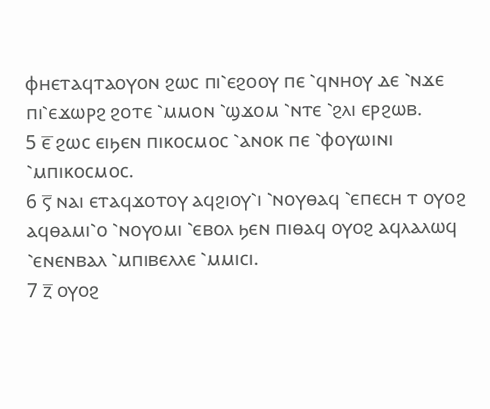ⲫⲏⲉⲧⲁϥⲧⲁⲟⲩⲟⲛ ϩⲱⲥ ⲡⲓ⳿ⲉϩⲟⲟⲩ ⲡⲉ ⳿ϥⲛⲏⲟⲩ ⲇⲉ ⳿ⲛϫⲉ ⲡⲓ⳿ⲉϫⲱⲣϩ ϩⲟⲧⲉ ⳿ⲙⲙⲟⲛ ⳿ϣϫⲟⲙ ⳿ⲛⲧⲉ ⳿ϩⲗⲓ ⲉⲣϩⲱⲃ.
5 ⲉ̅ ϩⲱⲥ ⲉⲓϧⲉⲛ ⲡⲓⲕⲟⲥⲙⲟⲥ ⳿ⲁⲛⲟⲕ ⲡⲉ ⳿ⲫⲟⲩⲱⲓⲛⲓ ⳿ⲙⲡⲓⲕⲟⲥⲙⲟⲥ.
6 ⲋ̅ ⲛⲁⲓ ⲉⲧⲁϥϫⲟⲧⲟⲩ ⲁϥϩⲓⲟⲩ⳿ⲓ ⳿ⲛⲟⲩⲑⲁϥ ⳿ⲉⲡⲉⲥⲏ ⲧ ⲟⲩⲟϩ ⲁϥⲑⲁⲙⲓ⳿ⲟ ⳿ⲛⲟⲩⲟⲙⲓ ⳿ⲉⲃⲟⲗ ϧⲉⲛ ⲡⲓⲑⲁϥ ⲟⲩⲟϩ ⲁϥⲗⲁⲗⲱϥ ⳿ⲉⲛⲉⲛⲃⲁⲗ ⳿ⲙⲡⲓⲃⲉⲗⲗⲉ ⳿ⲙⲙⲓⲥⲓ.
7 ⲍ̅ ⲟⲩⲟϩ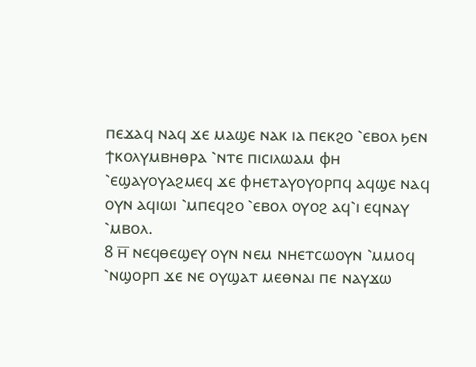ⲡⲉϫⲁϥ ⲛⲁϥ ϫⲉ ⲙⲁϣⲉ ⲛⲁⲕ ⲓⲁ ⲡⲉⲕϩⲟ ⳿ⲉⲃⲟⲗ ϧⲉⲛ ϯⲕⲟⲗⲩⲙⲃⲏⲑⲣⲁ ⳿ⲛⲧⲉ ⲡⲓⲥⲓⲗⲱⲁⲙ ⲫⲏ ⳿ⲉϣⲁⲩⲟⲩⲁϩⲙⲉϥ ϫⲉ ⲫⲏⲉⲧⲁⲩⲟⲩⲟⲣⲡϥ ⲁϥϣⲉ ⲛⲁϥ ⲟⲩⲛ ⲁϥⲓⲱⲓ ⳿ⲙⲡⲉϥϩⲟ ⳿ⲉⲃⲟⲗ ⲟⲩⲟϩ ⲁϥ⳿ⲓ ⲉϥⲛⲁⲩ ⳿ⲙⲃⲟⲗ.
8 ⲏ̅ ⲛⲉϥⲑⲉϣⲉⲩ ⲟⲩⲛ ⲛⲉⲙ ⲛⲏⲉⲧⲥⲱⲟⲩⲛ ⳿ⲙⲙⲟϥ ⳿ⲛϣⲟⲣⲡ ϫⲉ ⲛⲉ ⲟⲩϣⲁⲧ ⲙⲉⲑⲛⲁⲓ ⲡⲉ ⲛⲁⲩϫⲱ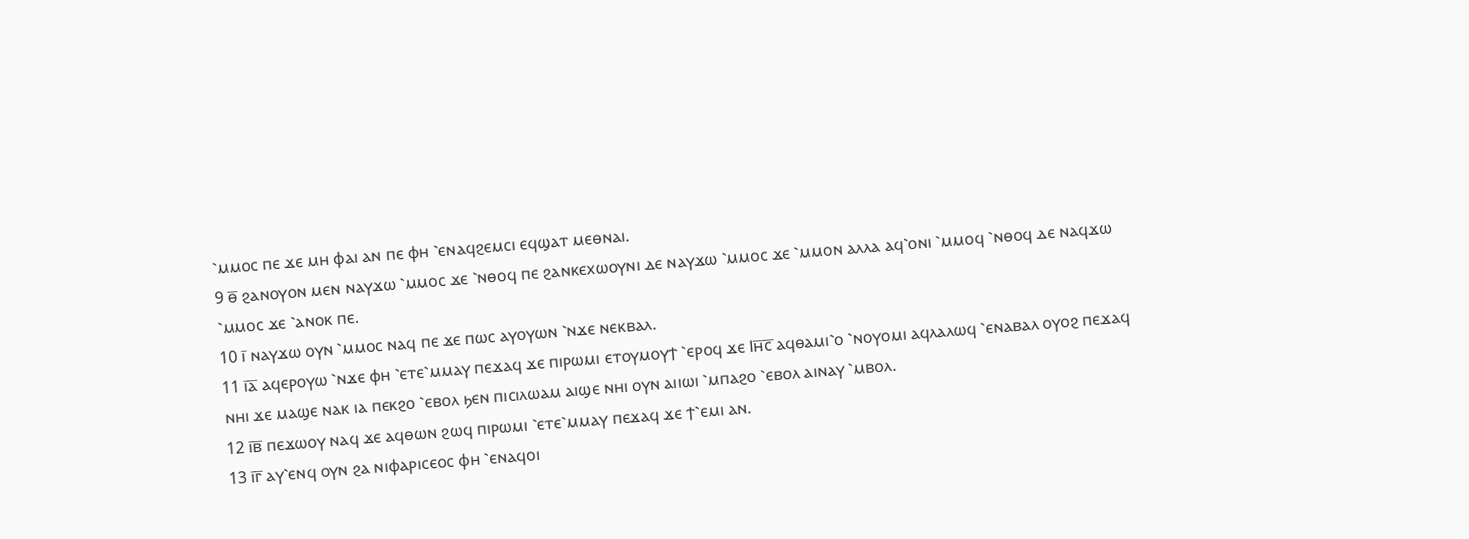⳿ⲙⲙⲟⲥ ⲡⲉ ϫⲉ ⲙⲏ ⲫⲁⲓ ⲁⲛ ⲡⲉ ⲫⲏ ⳿ⲉⲛⲁϥϩⲉⲙⲥⲓ ⲉϥϣⲁⲧ ⲙⲉⲑⲛⲁⲓ.
9 ⲑ̅ ϩⲁⲛⲟⲩⲟⲛ ⲙⲉⲛ ⲛⲁⲩϫⲱ ⳿ⲙⲙⲟⲥ ϫⲉ ⳿ⲛⲑⲟϥ ⲡⲉ ϩⲁⲛⲕⲉⲭⲱⲟⲩⲛⲓ ⲇⲉ ⲛⲁⲩϫⲱ ⳿ⲙⲙⲟⲥ ϫⲉ ⳿ⲙⲙⲟⲛ ⲁⲗⲗⲁ ⲁϥ⳿ⲟⲛⲓ ⳿ⲙⲙⲟϥ ⳿ⲛⲑⲟϥ ⲇⲉ ⲛⲁϥϫⲱ ⳿ⲙⲙⲟⲥ ϫⲉ ⳿ⲁⲛⲟⲕ ⲡⲉ.
10 ⲓ̅ ⲛⲁⲩϫⲱ ⲟⲩⲛ ⳿ⲙⲙⲟⲥ ⲛⲁϥ ⲡⲉ ϫⲉ ⲡⲱⲥ ⲁⲩⲟⲩⲱⲛ ⳿ⲛϫⲉ ⲛⲉⲕⲃⲁⲗ.
11 ⲓ̅ⲁ̅ ⲁϥⲉⲣⲟⲩⲱ ⳿ⲛϫⲉ ⲫⲏ ⳿ⲉⲧⲉ⳿ⲙⲙⲁⲩ ⲡⲉϫⲁϥ ϫⲉ ⲡⲓⲣⲱⲙⲓ ⲉⲧⲟⲩⲙⲟⲩϯ ⳿ⲉⲣⲟϥ ϫⲉ Ⲓⲏ̅ⲥ̅ ⲁϥⲑⲁⲙⲓ⳿ⲟ ⳿ⲛⲟⲩⲟⲙⲓ ⲁϥⲗⲁⲗⲱϥ ⳿ⲉⲛⲁⲃⲁⲗ ⲟⲩⲟϩ ⲡⲉϫⲁϥ ⲛⲏⲓ ϫⲉ ⲙⲁϣⲉ ⲛⲁⲕ ⲓⲁ ⲡⲉⲕϩⲟ ⳿ⲉⲃⲟⲗ ϧⲉⲛ ⲡⲓⲥⲓⲗⲱⲁⲙ ⲁⲓϣⲉ ⲛⲏⲓ ⲟⲩⲛ ⲁⲓⲓⲱⲓ ⳿ⲙⲡⲁϩⲟ ⳿ⲉⲃⲟⲗ ⲁⲓⲛⲁⲩ ⳿ⲙⲃⲟⲗ.
12 ⲓ̅ⲃ̅ ⲡⲉϫⲱⲟⲩ ⲛⲁϥ ϫⲉ ⲁϥⲑⲱⲛ ϩⲱϥ ⲡⲓⲣⲱⲙⲓ ⳿ⲉⲧⲉ⳿ⲙⲙⲁⲩ ⲡⲉϫⲁϥ ϫⲉ ϯ⳿ⲉⲙⲓ ⲁⲛ.
13 ⲓ̅ⲅ̅ ⲁⲩ⳿ⲉⲛϥ ⲟⲩⲛ ϩⲁ ⲛⲓⲫⲁⲣⲓⲥⲉⲟⲥ ⲫⲏ ⳿ⲉⲛⲁϥⲟⲓ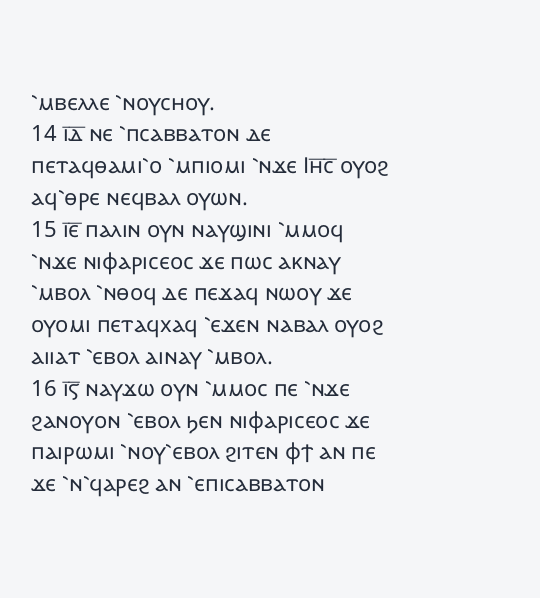⳿ⲙⲃⲉⲗⲗⲉ ⳿ⲛⲟⲩⲥⲏⲟⲩ.
14 ⲓ̅ⲇ̅ ⲛⲉ ⳿ⲡⲥⲁⲃⲃⲁⲧⲟⲛ ⲇⲉ ⲡⲉⲧⲁϥⲑⲁⲙⲓ⳿ⲟ ⳿ⲙⲡⲓⲟⲙⲓ ⳿ⲛϫⲉ Ⲓⲏ̅ⲥ̅ ⲟⲩⲟϩ ⲁϥ⳿ⲑⲣⲉ ⲛⲉϥⲃⲁⲗ ⲟⲩⲱⲛ.
15 ⲓ̅ⲉ̅ ⲡⲁⲗⲓⲛ ⲟⲩⲛ ⲛⲁⲩϣⲓⲛⲓ ⳿ⲙⲙⲟϥ ⳿ⲛϫⲉ ⲛⲓⲫⲁⲣⲓⲥⲉⲟⲥ ϫⲉ ⲡⲱⲥ ⲁⲕⲛⲁⲩ ⳿ⲙⲃⲟⲗ ⳿ⲛⲑⲟϥ ⲇⲉ ⲡⲉϫⲁϥ ⲛⲱⲟⲩ ϫⲉ ⲟⲩⲟⲙⲓ ⲡⲉⲧⲁϥⲭⲁϥ ⳿ⲉϫⲉⲛ ⲛⲁⲃⲁⲗ ⲟⲩⲟϩ ⲁⲓⲓⲁⲧ ⳿ⲉⲃⲟⲗ ⲁⲓⲛⲁⲩ ⳿ⲙⲃⲟⲗ.
16 ⲓ̅ⲋ̅ ⲛⲁⲩϫⲱ ⲟⲩⲛ ⳿ⲙⲙⲟⲥ ⲡⲉ ⳿ⲛϫⲉ ϩⲁⲛⲟⲩⲟⲛ ⳿ⲉⲃⲟⲗ ϧⲉⲛ ⲛⲓⲫⲁⲣⲓⲥⲉⲟⲥ ϫⲉ ⲡⲁⲓⲣⲱⲙⲓ ⳿ⲛⲟⲩ⳿ⲉⲃⲟⲗ ϩⲓⲧⲉⲛ ⲫϯ ⲁⲛ ⲡⲉ ϫⲉ ⳿ⲛ⳿ϥⲁⲣⲉϩ ⲁⲛ ⳿ⲉⲡⲓⲥⲁⲃⲃⲁⲧⲟⲛ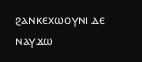ϩⲁⲛⲕⲉⲭⲱⲟⲩⲛⲓ ⲇⲉ ⲛⲁⲩϫⲱ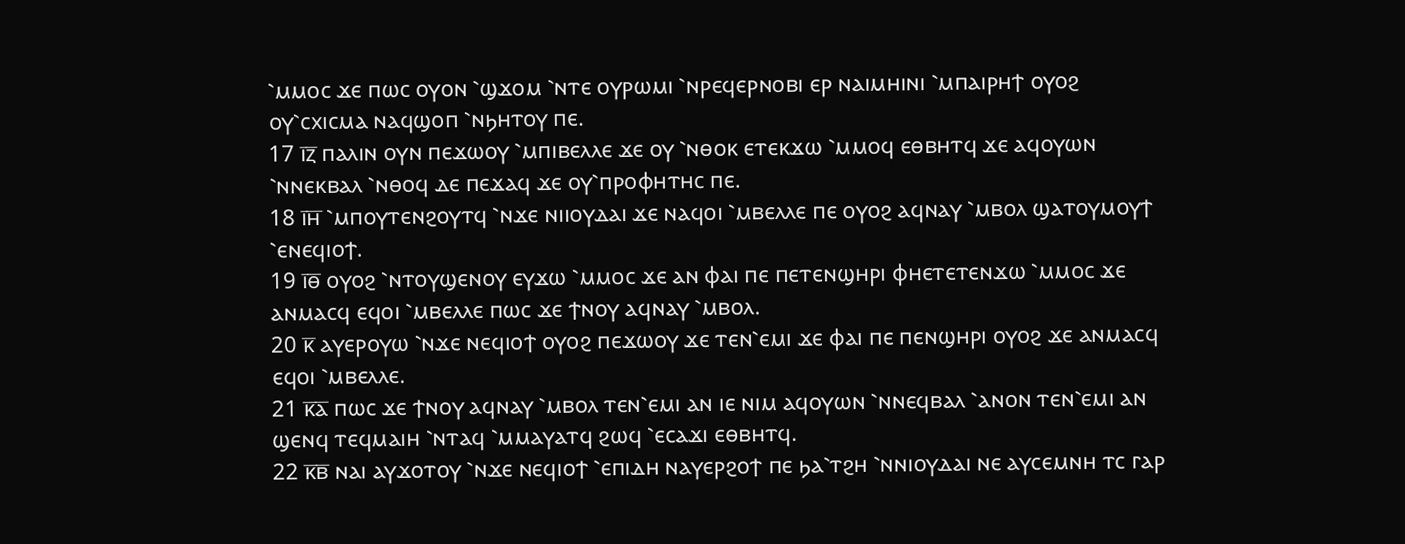⳿ⲙⲙⲟⲥ ϫⲉ ⲡⲱⲥ ⲟⲩⲟⲛ ⳿ϣϫⲟⲙ ⳿ⲛⲧⲉ ⲟⲩⲣⲱⲙⲓ ⳿ⲛⲣⲉϥⲉⲣⲛⲟⲃⲓ ⲉⲣ ⲛⲁⲓⲙⲏⲓⲛⲓ ⳿ⲙⲡⲁⲓⲣⲏϯ ⲟⲩⲟϩ ⲟⲩ⳿ⲥⲭⲓⲥⲙⲁ ⲛⲁϥϣⲟⲡ ⳿ⲛϧⲏⲧⲟⲩ ⲡⲉ.
17 ⲓ̅ⲍ̅ ⲡⲁⲗⲓⲛ ⲟⲩⲛ ⲡⲉϫⲱⲟⲩ ⳿ⲙⲡⲓⲃⲉⲗⲗⲉ ϫⲉ ⲟⲩ ⳿ⲛⲑⲟⲕ ⲉⲧⲉⲕϫⲱ ⳿ⲙⲙⲟϥ ⲉⲑⲃⲏⲧϥ ϫⲉ ⲁϥⲟⲩⲱⲛ ⳿ⲛⲛⲉⲕⲃⲁⲗ ⳿ⲛⲑⲟϥ ⲇⲉ ⲡⲉϫⲁϥ ϫⲉ ⲟⲩ⳿ⲡⲣⲟⲫⲏⲧⲏⲥ ⲡⲉ.
18 ⲓ̅ⲏ̅ ⳿ⲙⲡⲟⲩⲧⲉⲛϩⲟⲩⲧϥ ⳿ⲛϫⲉ ⲛⲓⲓⲟⲩⲇⲁⲓ ϫⲉ ⲛⲁϥⲟⲓ ⳿ⲙⲃⲉⲗⲗⲉ ⲡⲉ ⲟⲩⲟϩ ⲁϥⲛⲁⲩ ⳿ⲙⲃⲟⲗ ϣⲁⲧⲟⲩⲙⲟⲩϯ ⳿ⲉⲛⲉϥⲓⲟϯ.
19 ⲓ̅ⲑ̅ ⲟⲩⲟϩ ⳿ⲛⲧⲟⲩϣⲉⲛⲟⲩ ⲉⲩϫⲱ ⳿ⲙⲙⲟⲥ ϫⲉ ⲁⲛ ⲫⲁⲓ ⲡⲉ ⲡⲉⲧⲉⲛϣⲏⲣⲓ ⲫⲏⲉⲧⲉⲧⲉⲛϫⲱ ⳿ⲙⲙⲟⲥ ϫⲉ ⲁⲛⲙⲁⲥϥ ⲉϥⲟⲓ ⳿ⲙⲃⲉⲗⲗⲉ ⲡⲱⲥ ϫⲉ ϯⲛⲟⲩ ⲁϥⲛⲁⲩ ⳿ⲙⲃⲟⲗ.
20 ⲕ̅ ⲁⲩⲉⲣⲟⲩⲱ ⳿ⲛϫⲉ ⲛⲉϥⲓⲟϯ ⲟⲩⲟϩ ⲡⲉϫⲱⲟⲩ ϫⲉ ⲧⲉⲛ⳿ⲉⲙⲓ ϫⲉ ⲫⲁⲓ ⲡⲉ ⲡⲉⲛϣⲏⲣⲓ ⲟⲩⲟϩ ϫⲉ ⲁⲛⲙⲁⲥϥ ⲉϥⲟⲓ ⳿ⲙⲃⲉⲗⲗⲉ.
21 ⲕ̅ⲁ̅ ⲡⲱⲥ ϫⲉ ϯⲛⲟⲩ ⲁϥⲛⲁⲩ ⳿ⲙⲃⲟⲗ ⲧⲉⲛ⳿ⲉⲙⲓ ⲁⲛ ⲓⲉ ⲛⲓⲙ ⲁϥⲟⲩⲱⲛ ⳿ⲛⲛⲉϥⲃⲁⲗ ⳿ⲁⲛⲟⲛ ⲧⲉⲛ⳿ⲉⲙⲓ ⲁⲛ ϣⲉⲛϥ ⲧⲉϥⲙⲁⲓⲏ ⳿ⲛⲧⲁϥ ⳿ⲙⲙⲁⲩⲁⲧϥ ϩⲱϥ ⳿ⲉⲥⲁϫⲓ ⲉⲑⲃⲏⲧϥ.
22 ⲕ̅ⲃ̅ ⲛⲁⲓ ⲁⲩϫⲟⲧⲟⲩ ⳿ⲛϫⲉ ⲛⲉϥⲓⲟϯ ⳿ⲉⲡⲓⲇⲏ ⲛⲁⲩⲉⲣϩⲟϯ ⲡⲉ ϧⲁ⳿ⲧϩⲏ ⳿ⲛⲛⲓⲟⲩⲇⲁⲓ ⲛⲉ ⲁⲩⲥⲉⲙⲛⲏ ⲧⲥ ⲅⲁⲣ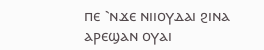ⲡⲉ ⳿ⲛϫⲉ ⲛⲓⲓⲟⲩⲇⲁⲓ ϩⲓⲛⲁ ⲁⲣⲉϣⲁⲛ ⲟⲩⲁⲓ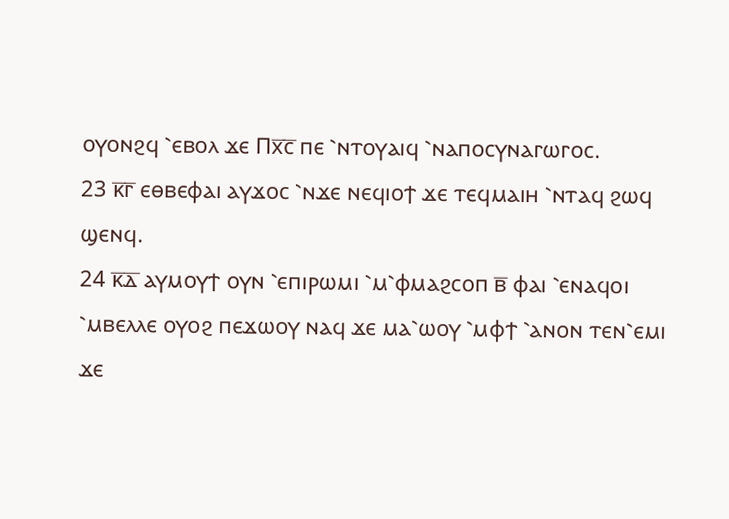ⲟⲩⲟⲛϩϥ ⳿ⲉⲃⲟⲗ ϫⲉ Ⲡⲭ̅ⲥ̅ ⲡⲉ ⳿ⲛⲧⲟⲩⲁⲓϥ ⳿ⲛⲁⲡⲟⲥⲩⲛⲁⲅⲱⲅⲟⲥ.
23 ⲕ̅ⲅ̅ ⲉⲑⲃⲉⲫⲁⲓ ⲁⲩϫⲟⲥ ⳿ⲛϫⲉ ⲛⲉϥⲓⲟϯ ϫⲉ ⲧⲉϥⲙⲁⲓⲏ ⳿ⲛⲧⲁϥ ϩⲱϥ ϣⲉⲛϥ.
24 ⲕ̅ⲇ̅ ⲁⲩⲙⲟⲩϯ ⲟⲩⲛ ⳿ⲉⲡⲓⲣⲱⲙⲓ ⳿ⲙ⳿ⲫⲙⲁϩⲥⲟⲡ ⲃ̅ ⲫⲁⲓ ⳿ⲉⲛⲁϥⲟⲓ ⳿ⲙⲃⲉⲗⲗⲉ ⲟⲩⲟϩ ⲡⲉϫⲱⲟⲩ ⲛⲁϥ ϫⲉ ⲙⲁ⳿ⲱⲟⲩ ⳿ⲙⲫϯ ⳿ⲁⲛⲟⲛ ⲧⲉⲛ⳿ⲉⲙⲓ ϫⲉ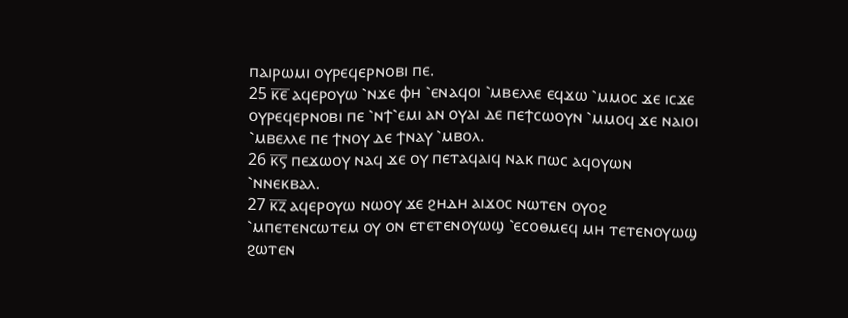ⲡⲁⲓⲣⲱⲙⲓ ⲟⲩⲣⲉϥⲉⲣⲛⲟⲃⲓ ⲡⲉ.
25 ⲕ̅ⲉ̅ ⲁϥⲉⲣⲟⲩⲱ ⳿ⲛϫⲉ ⲫⲏ ⳿ⲉⲛⲁϥⲟⲓ ⳿ⲙⲃⲉⲗⲗⲉ ⲉϥϫⲱ ⳿ⲙⲙⲟⲥ ϫⲉ ⲓⲥϫⲉ ⲟⲩⲣⲉϥⲉⲣⲛⲟⲃⲓ ⲡⲉ ⳿ⲛϯ⳿ⲉⲙⲓ ⲁⲛ ⲟⲩⲁⲓ ⲇⲉ ⲡⲉϯⲥⲱⲟⲩⲛ ⳿ⲙⲙⲟϥ ϫⲉ ⲛⲁⲓⲟⲓ ⳿ⲙⲃⲉⲗⲗⲉ ⲡⲉ ϯⲛⲟⲩ ⲇⲉ ϯⲛⲁⲩ ⳿ⲙⲃⲟⲗ.
26 ⲕ̅ⲋ̅ ⲡⲉϫⲱⲟⲩ ⲛⲁϥ ϫⲉ ⲟⲩ ⲡⲉⲧⲁϥⲁⲓϥ ⲛⲁⲕ ⲡⲱⲥ ⲁϥⲟⲩⲱⲛ ⳿ⲛⲛⲉⲕⲃⲁⲗ.
27 ⲕ̅ⲍ̅ ⲁϥⲉⲣⲟⲩⲱ ⲛⲱⲟⲩ ϫⲉ ϩⲏⲇⲏ ⲁⲓϫⲟⲥ ⲛⲱⲧⲉⲛ ⲟⲩⲟϩ ⳿ⲙⲡⲉⲧⲉⲛⲥⲱⲧⲉⲙ ⲟⲩ ⲟⲛ ⲉⲧⲉⲧⲉⲛⲟⲩⲱϣ ⳿ⲉⲥⲟⲑⲙⲉϥ ⲙⲏ ⲧⲉⲧⲉⲛⲟⲩⲱϣ ϩⲱⲧⲉⲛ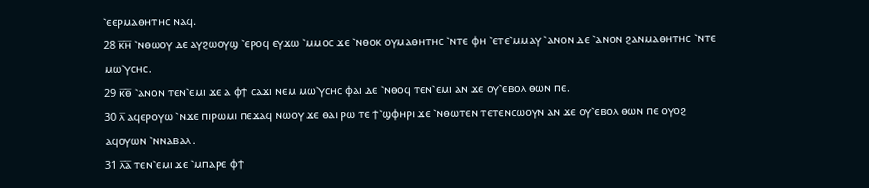⳿ⲉⲉⲣⲙⲁⲑⲏⲧⲏⲥ ⲛⲁϥ.
28 ⲕ̅ⲏ̅ ⳿ⲛⲑⲱⲟⲩ ⲇⲉ ⲁⲩϩⲱⲟⲩϣ ⳿ⲉⲣⲟϥ ⲉⲩϫⲱ ⳿ⲙⲙⲟⲥ ϫⲉ ⳿ⲛⲑⲟⲕ ⲟⲩⲙⲁⲑⲏⲧⲏⲥ ⳿ⲛⲧⲉ ⲫⲏ ⳿ⲉⲧⲉ⳿ⲙⲙⲁⲩ ⳿ⲁⲛⲟⲛ ⲇⲉ ⳿ⲁⲛⲟⲛ ϩⲁⲛⲙⲁⲑⲏⲧⲏⲥ ⳿ⲛⲧⲉ ⲙⲱ⳿ⲩⲥⲏⲥ.
29 ⲕ̅ⲑ̅ ⳿ⲁⲛⲟⲛ ⲧⲉⲛ⳿ⲉⲙⲓ ϫⲉ ⲁ ⲫϯ ⲥⲁϫⲓ ⲛⲉⲙ ⲙⲱ⳿ⲩⲥⲏⲥ ⲫⲁⲓ ⲇⲉ ⳿ⲛⲑⲟϥ ⲧⲉⲛ⳿ⲉⲙⲓ ⲁⲛ ϫⲉ ⲟⲩ⳿ⲉⲃⲟⲗ ⲑⲱⲛ ⲡⲉ.
30 ⲗ̅ ⲁϥⲉⲣⲟⲩⲱ ⳿ⲛϫⲉ ⲡⲓⲣⲱⲙⲓ ⲡⲉϫⲁϥ ⲛⲱⲟⲩ ϫⲉ ⲑⲁⲓ ⲣⲱ ⲧⲉ ϯ⳿ϣⲫⲏⲣⲓ ϫⲉ ⳿ⲛⲑⲱⲧⲉⲛ ⲧⲉⲧⲉⲛⲥⲱⲟⲩⲛ ⲁⲛ ϫⲉ ⲟⲩ⳿ⲉⲃⲟⲗ ⲑⲱⲛ ⲡⲉ ⲟⲩⲟϩ ⲁϥⲟⲩⲱⲛ ⳿ⲛⲛⲁⲃⲁⲗ.
31 ⲗ̅ⲁ̅ ⲧⲉⲛ⳿ⲉⲙⲓ ϫⲉ ⳿ⲙⲡⲁⲣⲉ ⲫϯ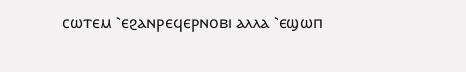ⲥⲱⲧⲉⲙ ⳿ⲉϩⲁⲛⲣⲉϥⲉⲣⲛⲟⲃⲓ ⲁⲗⲗⲁ ⳿ⲉϣⲱⲡ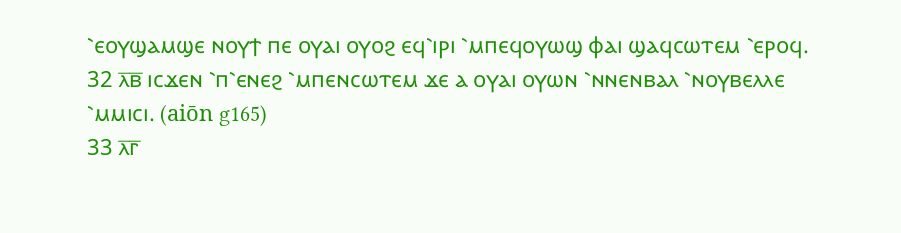⳿ⲉⲟⲩϣⲁⲙϣⲉ ⲛⲟⲩϯ ⲡⲉ ⲟⲩⲁⲓ ⲟⲩⲟϩ ⲉϥ⳿ⲓⲣⲓ ⳿ⲙⲡⲉϥⲟⲩⲱϣ ⲫⲁⲓ ϣⲁϥⲥⲱⲧⲉⲙ ⳿ⲉⲣⲟϥ.
32 ⲗ̅ⲃ̅ ⲓⲥϫⲉⲛ ⳿ⲡ⳿ⲉⲛⲉϩ ⳿ⲙⲡⲉⲛⲥⲱⲧⲉⲙ ϫⲉ ⲁ ⲟⲩⲁⲓ ⲟⲩⲱⲛ ⳿ⲛⲛⲉⲛⲃⲁⲗ ⳿ⲛⲟⲩⲃⲉⲗⲗⲉ ⳿ⲙⲙⲓⲥⲓ. (aiōn g165)
33 ⲗ̅ⲅ̅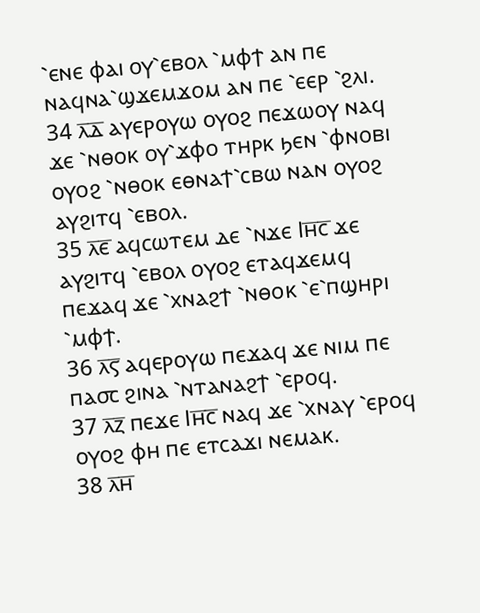⳿ⲉⲛⲉ ⲫⲁⲓ ⲟⲩ⳿ⲉⲃⲟⲗ ⳿ⲙⲫϯ ⲁⲛ ⲡⲉ ⲛⲁϥⲛⲁ⳿ϣϫⲉⲙϫⲟⲙ ⲁⲛ ⲡⲉ ⳿ⲉⲉⲣ ⳿ϩⲗⲓ.
34 ⲗ̅ⲇ̅ ⲁⲩⲉⲣⲟⲩⲱ ⲟⲩⲟϩ ⲡⲉϫⲱⲟⲩ ⲛⲁϥ ϫⲉ ⳿ⲛⲑⲟⲕ ⲟⲩ⳿ϫⲫⲟ ⲧⲏⲣⲕ ϧⲉⲛ ⳿ⲫⲛⲟⲃⲓ ⲟⲩⲟϩ ⳿ⲛⲑⲟⲕ ⲉⲑⲛⲁϯ⳿ⲥⲃⲱ ⲛⲁⲛ ⲟⲩⲟϩ ⲁⲩϩⲓⲧϥ ⳿ⲉⲃⲟⲗ.
35 ⲗ̅ⲉ̅ ⲁϥⲥⲱⲧⲉⲙ ⲇⲉ ⳿ⲛϫⲉ Ⲓⲏ̅ⲥ̅ ϫⲉ ⲁⲩϩⲓⲧϥ ⳿ⲉⲃⲟⲗ ⲟⲩⲟϩ ⲉⲧⲁϥϫⲉⲙϥ ⲡⲉϫⲁϥ ϫⲉ ⳿ⲭⲛⲁϩϯ ⳿ⲛⲑⲟⲕ ⳿ⲉ⳿ⲡϣⲏⲣⲓ ⳿ⲙⲫϯ.
36 ⲗ̅ⲋ̅ ⲁϥⲉⲣⲟⲩⲱ ⲡⲉϫⲁϥ ϫⲉ ⲛⲓⲙ ⲡⲉ ⲡⲁ⳪ ϩⲓⲛⲁ ⳿ⲛⲧⲁⲛⲁϩϯ ⳿ⲉⲣⲟϥ.
37 ⲗ̅ⲍ̅ ⲡⲉϫⲉ Ⲓⲏ̅ⲥ̅ ⲛⲁϥ ϫⲉ ⳿ⲭⲛⲁⲩ ⳿ⲉⲣⲟϥ ⲟⲩⲟϩ ⲫⲏ ⲡⲉ ⲉⲧⲥⲁϫⲓ ⲛⲉⲙⲁⲕ.
38 ⲗ̅ⲏ̅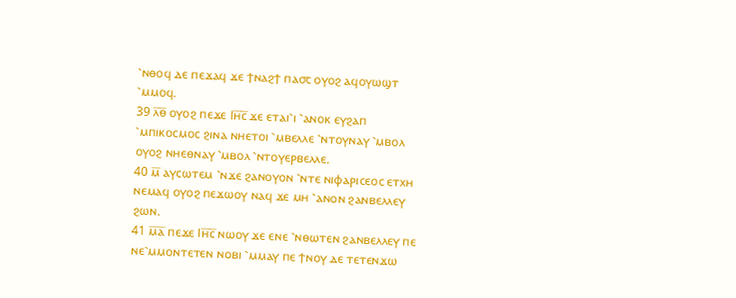⳿ⲛⲑⲟϥ ⲇⲉ ⲡⲉϫⲁϥ ϫⲉ ϯⲛⲁϩϯ ⲡⲁ⳪ ⲟⲩⲟϩ ⲁϥⲟⲩⲱϣⲧ ⳿ⲙⲙⲟϥ.
39 ⲗ̅ⲑ̅ ⲟⲩⲟϩ ⲡⲉϫⲉ Ⲓⲏ̅ⲥ̅ ϫⲉ ⲉⲧⲁⲓ⳿ⲓ ⳿ⲁⲛⲟⲕ ⲉⲩϩⲁⲡ ⳿ⲙⲡⲓⲕⲟⲥⲙⲟⲥ ϩⲓⲛⲁ ⲛⲏⲉⲧⲟⲓ ⳿ⲙⲃⲉⲗⲗⲉ ⳿ⲛⲧⲟⲩⲛⲁⲩ ⳿ⲙⲃⲟⲗ ⲟⲩⲟϩ ⲛⲏⲉⲑⲛⲁⲩ ⳿ⲙⲃⲟⲗ ⳿ⲛⲧⲟⲩⲉⲣⲃⲉⲗⲗⲉ.
40 ⲙ̅ ⲁⲩⲥⲱⲧⲉⲙ ⳿ⲛϫⲉ ϩⲁⲛⲟⲩⲟⲛ ⳿ⲛⲧⲉ ⲛⲓⲫⲁⲣⲓⲥⲉⲟⲥ ⲉⲧⲭⲏ ⲛⲉⲙⲁϥ ⲟⲩⲟϩ ⲡⲉϫⲱⲟⲩ ⲛⲁϥ ϫⲉ ⲙⲏ ⳿ⲁⲛⲟⲛ ϩⲁⲛⲃⲉⲗⲗⲉⲩ ϩⲱⲛ.
41 ⲙ̅ⲁ̅ ⲡⲉϫⲉ Ⲓⲏ̅ⲥ̅ ⲛⲱⲟⲩ ϫⲉ ⲉⲛⲉ ⳿ⲛⲑⲱⲧⲉⲛ ϩⲁⲛⲃⲉⲗⲗⲉⲩ ⲡⲉ ⲛⲉ⳿ⲙⲙⲟⲛⲧⲉⲧⲉⲛ ⲛⲟⲃⲓ ⳿ⲙⲙⲁⲩ ⲡⲉ ϯⲛⲟⲩ ⲇⲉ ⲧⲉⲧⲉⲛϫⲱ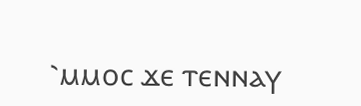⳿ⲙⲙⲟⲥ ϫⲉ ⲧⲉⲛⲛⲁⲩ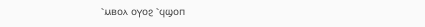⳿ⲙⲃⲟⲗ ⲟⲩⲟϩ ⳿ϥϣⲟⲡ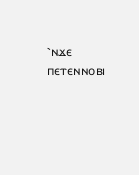⳿ⲛϫⲉ ⲡⲉⲧⲉⲛⲛⲟⲃⲓ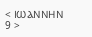< ⲒⲰⲀⲚⲚⲎⲚ 9 >